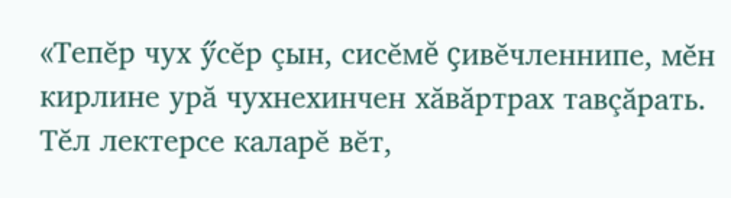«Тепĕр чух ӳсĕр çын, сисĕмĕ çивĕчленнипе, мĕн кирлине урă чухнехинчен хăвăртрах тавçăрать. Тĕл лектерсе каларĕ вĕт,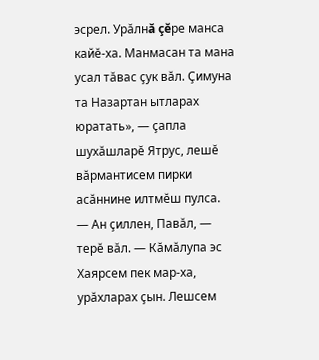эсрел. Урăлнă çĕре манса кайĕ-ха. Манмасан та мана усал тăвас çук вăл. Çимуна та Назартан ытларах юратать», — çапла шухăшларĕ Ятрус, лешĕ вăрмантисем пирки асăннине илтмĕш пулса.
— Ан çиллен, Павăл, — терĕ вăл. — Кăмăлупа эс Хаярсем пек мар-ха, урăхларах çын. Лешсем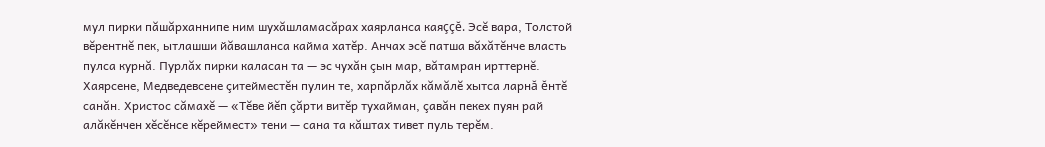мул пирки пăшăрханнипе ним шухăшламасăрах хаярланса каяççĕ. Эсĕ вара, Толстой вĕрентнĕ пек, ытлашши йăвашланса кайма хатĕр. Анчах эсĕ патша вăхăтĕнче власть пулса курнă. Пурлăх пирки каласан та — эс чухăн çын мар, вăтамран ирттернĕ. Хаярсене, Медведевсене çитейместĕн пулин те, харпăрлăх кăмăлĕ хытса ларнă ĕнтĕ санăн. Христос сăмахĕ — «Тĕве йĕп çăрти витĕр тухайман, çавăн пекех пуян рай алăкĕнчен хĕсĕнсе кĕреймест» тени — сана та кăштах тивет пуль терĕм.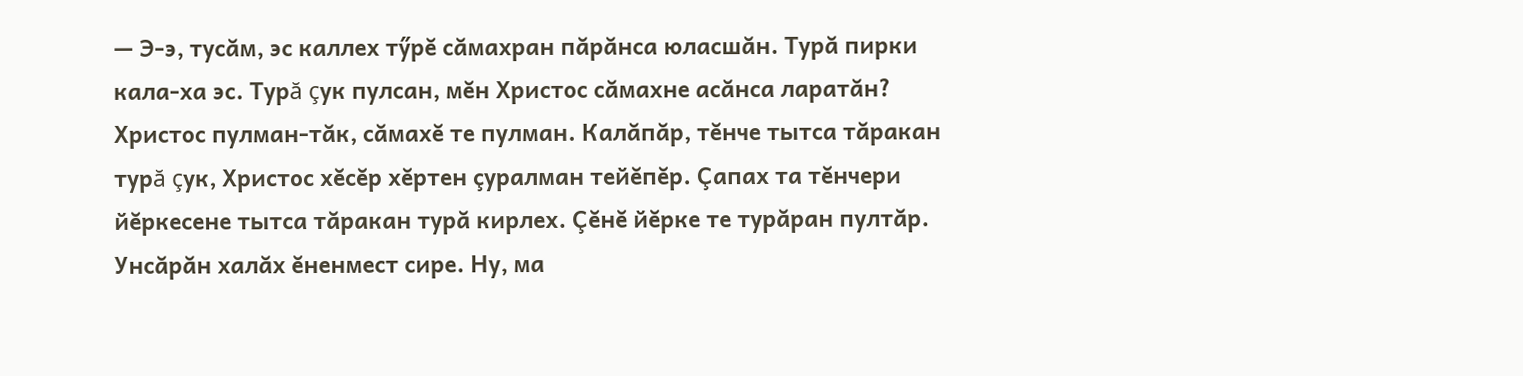— Э-э, тусăм, эс каллех тӳрĕ сăмахран пăрăнса юласшăн. Турă пирки кала-ха эс. Турă çук пулсан, мĕн Христос сăмахне асăнса ларатăн? Христос пулман-тăк, сăмахĕ те пулман. Калăпăр, тĕнче тытса тăракан турă çук, Христос хĕсĕр хĕртен çуралман тейĕпĕр. Çапах та тĕнчери йĕркесене тытса тăракан турă кирлех. Çĕнĕ йĕрке те турăран пултăр. Унсăрăн халăх ĕненмест сире. Ну, ма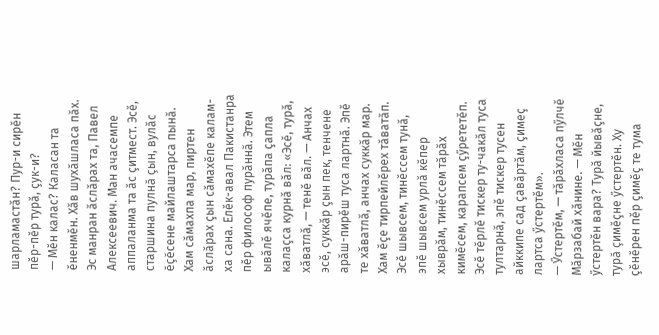шарламастăн? Пур-и сирĕн пĕр-пĕр турă, çук-и?
— Мĕн калас? Каласан та ĕненмĕн. Хăв шухăшласа пăх. Эс манран ăслăрах та, Павел Алексеевич. Ман ачасемпе аппаланма та ăс çитмест. Эсĕ, старшина пулнă çын, вулăс ĕçĕсене майлаштарса пынă. Хам сăмахпа мар, пиртен ăслăрах çын сăмахĕпе калам-ха сана. Елĕк-авал Пакистанра пĕр философ пурăннă. Этем ывăлĕ ячĕпе, турăпа çапла калаçса курнă вăл: «Эсĕ, турă, хăватлă, — тенĕ вăл. — Анчах эсĕ, суккăр çын пек, тенчене арăш-пирĕш туса лартнă. Эпĕ те хăватлă, анчах суккăр мар. Хам ĕçе тирпейлĕрех тăватăп. Эсĕ шывсем, тинĕссем тунă, эпĕ шывсем урлă кĕпер хыврăм, тинĕссем тăрăх кимĕсем, карапсем çӳрететĕп. Эсĕ тĕрлĕ тискер ту-чакăл туса тултарнă, эпĕ тискер тусен айккипе сад çавăртăм, çимеç лартса ӳстертĕм».
— Ӳстертĕм, — тăрăхласа пӳлчĕ Мăрзабай хăнине. — Мĕн ӳстертĕн вара? Турă йывăçне, турă çимĕçне ӳстертĕн. Ху çĕнĕрен пĕр çимĕç те тума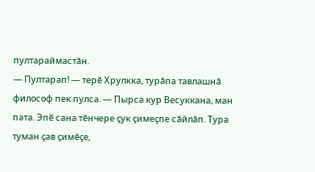пултараймастăн.
— Пултарап! — терĕ Хрулкка, турăпа тавлашнă философ пек пулса. — Пырса кур Весуккана, ман пата. Эпĕ сана тĕнчере çук çимеçпе сăйлăп. Тура туман çав çимĕçе,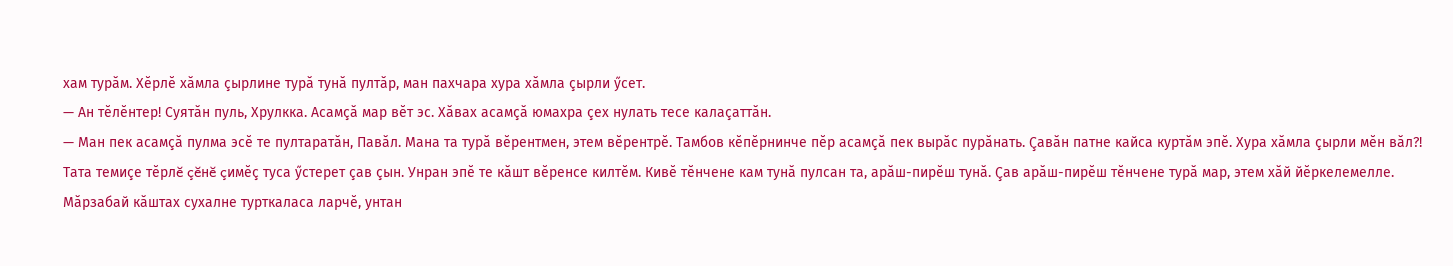хам турăм. Хĕрлĕ хăмла çырлине турă тунă пултăр, ман пахчара хура хăмла çырли ӳсет.
— Ан тĕлĕнтер! Суятăн пуль, Хрулкка. Асамçă мар вĕт эс. Хăвах асамçă юмахра çех нулать тесе калаçаттăн.
— Ман пек асамçă пулма эсĕ те пултаратăн, Павăл. Мана та турă вĕрентмен, этем вĕрентрĕ. Тамбов кĕпĕрнинче пĕр асамçă пек вырăс пурăнать. Çавăн патне кайса куртăм эпĕ. Хура хăмла çырли мĕн вăл?! Тата темиçе тĕрлĕ çĕнĕ çимĕç туса ӳстерет çав çын. Унран эпĕ те кăшт вĕренсе килтĕм. Кивĕ тĕнчене кам тунă пулсан та, арăш-пирĕш тунă. Çав арăш-пирĕш тĕнчене турă мар, этем хăй йĕркелемелле.
Мăрзабай кăштах сухалне турткаласа ларчĕ, унтан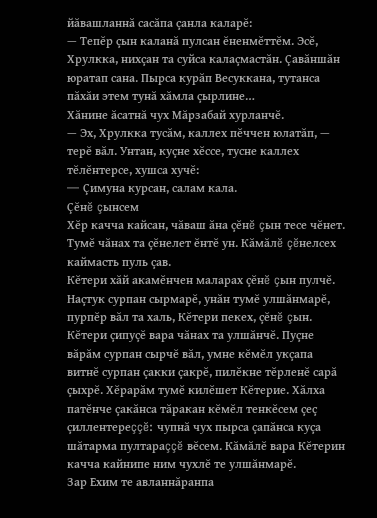йăвашланнă сасăпа çанла каларĕ:
— Тепĕр çын каланă пулсан ĕненмĕттĕм. Эсĕ, Хрулкка, нихçан та суйса калаçмастăн. Çавăншăн юратап сана. Пырса курăп Весуккана, тутанса пăхăи этем тунă хăмла çырлине…
Хăнине ăсатнă чух Мăрзабай хурланчĕ.
— Эх, Хрулкка тусăм, каллех пĕччен юлатăп, — терĕ вăл. Унтан, куçне хĕссе, тусне каллех тĕлĕнтерсе, хушса хучĕ:
— Çимуна курсан, салам кала.
Çĕнĕ çынсем
Хĕр качча кайсан, чăваш ăна çĕнĕ çын тесе чĕнет. Тумĕ чăнах та çĕнелет ĕнтĕ ун. Кăмăлĕ çĕнелсех каймасть пуль çав.
Кĕтери хăй акамĕнчен маларах çĕнĕ çын пулчĕ. Наçтук сурпан сырмарĕ, унăн тумĕ улшăнмарĕ, пурпĕр вăл та халь, Кĕтери пекех, çĕнĕ çын.
Кĕтери çипуçĕ вара чăнах та улшăнчĕ. Пуçне вăрăм сурпан сырчĕ вăл, умне кĕмĕл укçапа витнĕ сурпан çакки çакрĕ, пилĕкне тĕрленĕ сарă çыхрĕ. Хĕрарăм тумĕ килĕшет Кĕтерие. Хăлха патĕнче çакăнса тăракан кĕмĕл тенкĕсем çеç çиллентереççĕ: чупнă чух пырса çапăнса куçа шăтарма пултараççĕ вĕсем. Кăмăлĕ вара Кĕтерин качча кайнипе ним чухлĕ те улшăнмарĕ.
Зар Ехим те авланнăранпа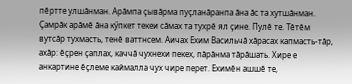пĕртте улшăнман. Арăмпа çывăрма пуçланăранпа ăна ăс та хутшăнман. Çамрăк арăмĕ ăна кӳпкет текеи сăмах та тухрĕ ял çине. Пулĕ те. Тĕтĕм вутсăр тухмасть, тенĕ ваттнсем. Аичах Ехим Васильчă хăрасах капмасть-тăр, ахăр: ĕçрен çаплах, каччă чухнехи пекех, пăрăнма тăрăшать. Хире е анкартине ĕçлеме каймалла чух чире перет. Ехимĕн ашшĕ те,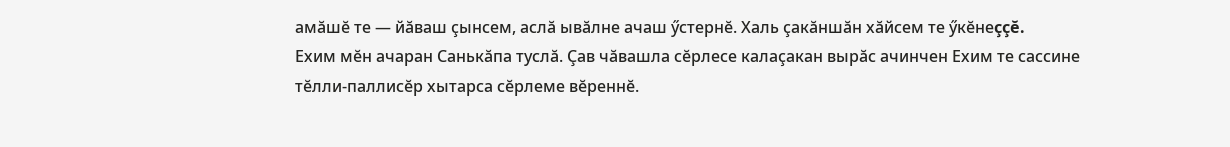амăшĕ те — йăваш çынсем, аслă ывăлне ачаш ӳстернĕ. Халь çакăншăн хăйсем те ӳкĕнеççĕ.
Ехим мĕн ачаран Санькăпа туслă. Çав чăвашла сĕрлесе калаçакан вырăс ачинчен Ехим те сассине тĕлли-паллисĕр хытарса сĕрлеме вĕреннĕ.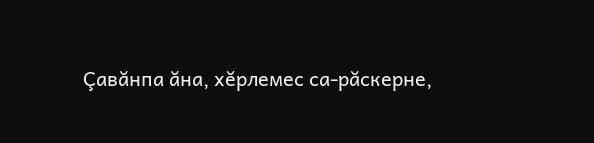Çавăнпа ăна, хĕрлемес са-рăскерне,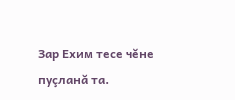Зар Ехим тесе чĕне пуçланă та.